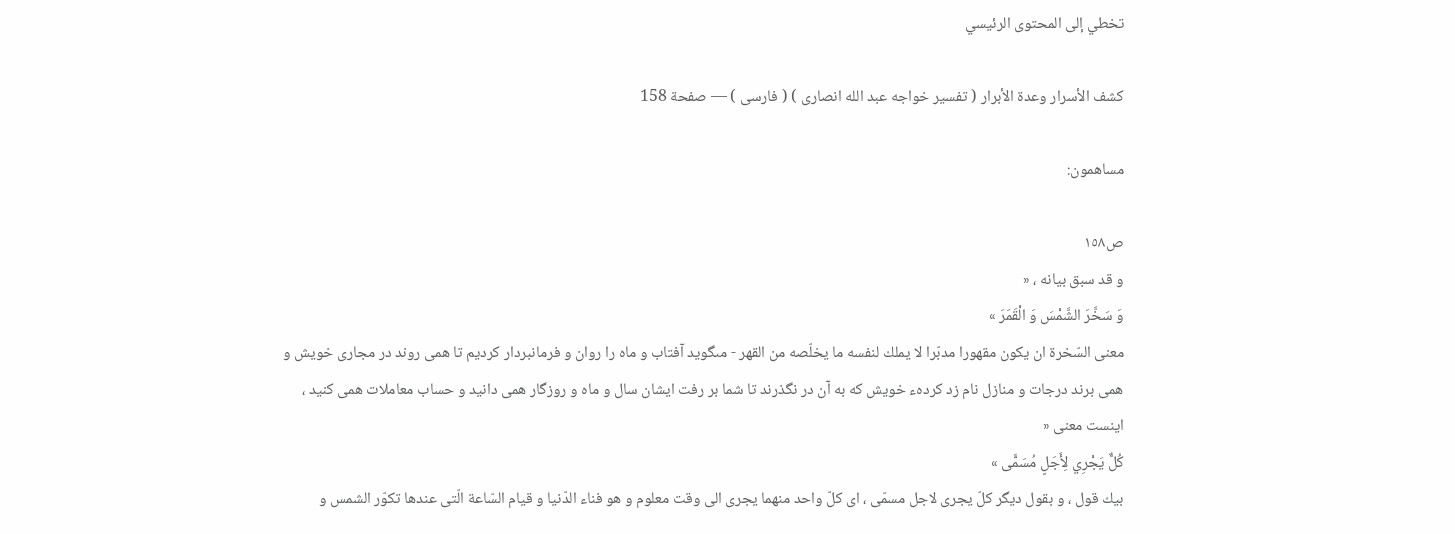تخطي إلى المحتوى الرئيسي

كشف الأسرار وعدة الأبرار ( تفسير خواجه عبد الله انصارى ) ( فارسى ) — صفحة 158

مساهمون:

ص١٥٨
و قد سبق بيانه ، «
وَ سَخَّرَ الشَّمْسَ وَ الْقَمَرَ »
معنى السّخرة ان يكون مقهورا مدبّرا لا يملك لنفسه ما يخلّصه من القهر - مىگويد آفتاب و ماه را روان و فرمانبردار كرديم تا همى روند در مجارى خويش و همى برند درجات و منازل نام زد كردهء خويش كه به آن در نگذرند تا شما بر رفت ايشان سال و ماه و روزگار همى دانيد و حساب معاملات همى كنيد ، اينست معنى «
كُلٌّ يَجْرِي لِأَجَلٍ مُسَمًّى »
بيك قول ، و بقول ديگر كلّ يجرى لاجل مسمّى ، اى كلّ واحد منهما يجرى الى وقت معلوم و هو فناء الدّنيا و قيام السّاعة الّتى عندها تكوّر الشمس و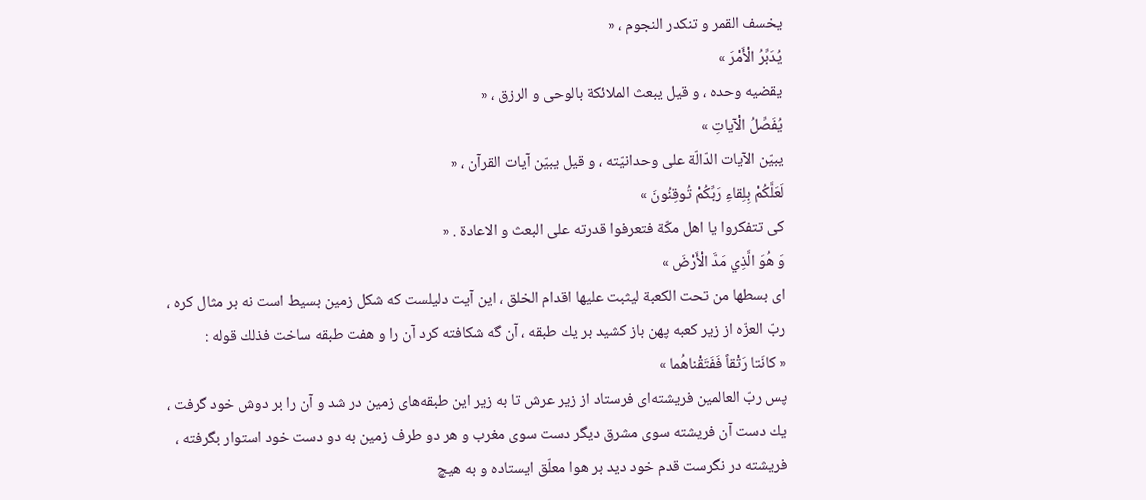يخسف القمر و تنكدر النجوم ، «
يُدَبِّرُ الْأَمْرَ »
يقضيه وحده ، و قيل يبعث الملائكة بالوحى و الرزق ، «
يُفَصِّلُ الْآياتِ »
يبيّن الآيات الدّالّة على وحدانيّته ، و قيل يبيّن آيات القرآن ، «
لَعَلَّكُمْ بِلِقاءِ رَبِّكُمْ تُوقِنُونَ »
كى تتفكروا يا اهل مكّة فتعرفوا قدرته على البعث و الاعادة . «
وَ هُوَ الَّذِي مَدَّ الْأَرْضَ »
اى بسطها من تحت الكعبة ليثبت عليها اقدام الخلق ، اين آيت دليلست كه شكل زمين بسيط است نه بر مثال كره ، ربّ العزّه از زير كعبه پهن باز كشيد بر يك طبقه ، آن گه شكافته كرد آن را و هفت طبقه ساخت فذلك قوله :
« كانَتا رَتْقاً فَفَتَقْناهُما »
پس ربّ العالمين فريشته‌اى فرستاد از زير عرش تا به زير اين طبقه‌هاى زمين در شد و آن را بر دوش خود گرفت ، يك دست آن فريشته سوى مشرق ديگر دست سوى مغرب و هر دو طرف زمين به دو دست خود استوار بگرفته ، فريشته در نگرست قدم خود ديد بر هوا معلّق ايستاده و به هيچ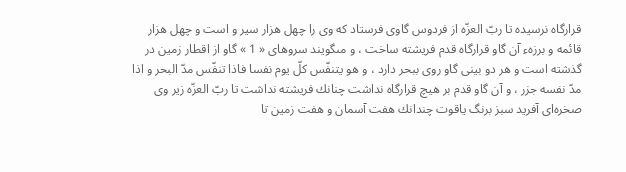قرارگاه نرسيده تا ربّ العزّه از فردوس گاوى فرستاد كه وى را چهل هزار سير و است و چهل هزار قائمه و برزهء آن گاو قرارگاه قدم فريشته ساخت ، و مىگويند سروهاى « 1 » گاو از اقطار زمين در گذشته است و هر دو بينى گاو روى ببحر دارد ، و هو يتنفّس كلّ يوم نفسا فاذا تنفّس مدّ البحر و اذا مدّ نفسه جزر ، و آن گاو قدم بر هيچ قرارگاه نداشت چنانك فريشته نداشت تا ربّ العزّه زير وى صخره‌اى آفريد سبز برنگ ياقوت چندانك هفت آسمان و هفت زمين تا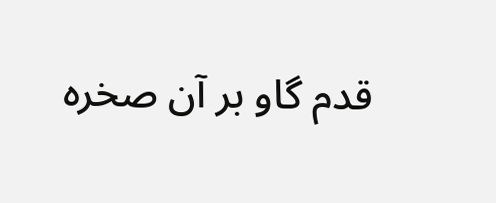قدم گاو بر آن صخره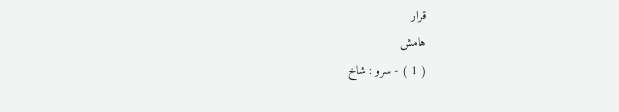قرار
هامش
( 1 ) - سرو : شاخ